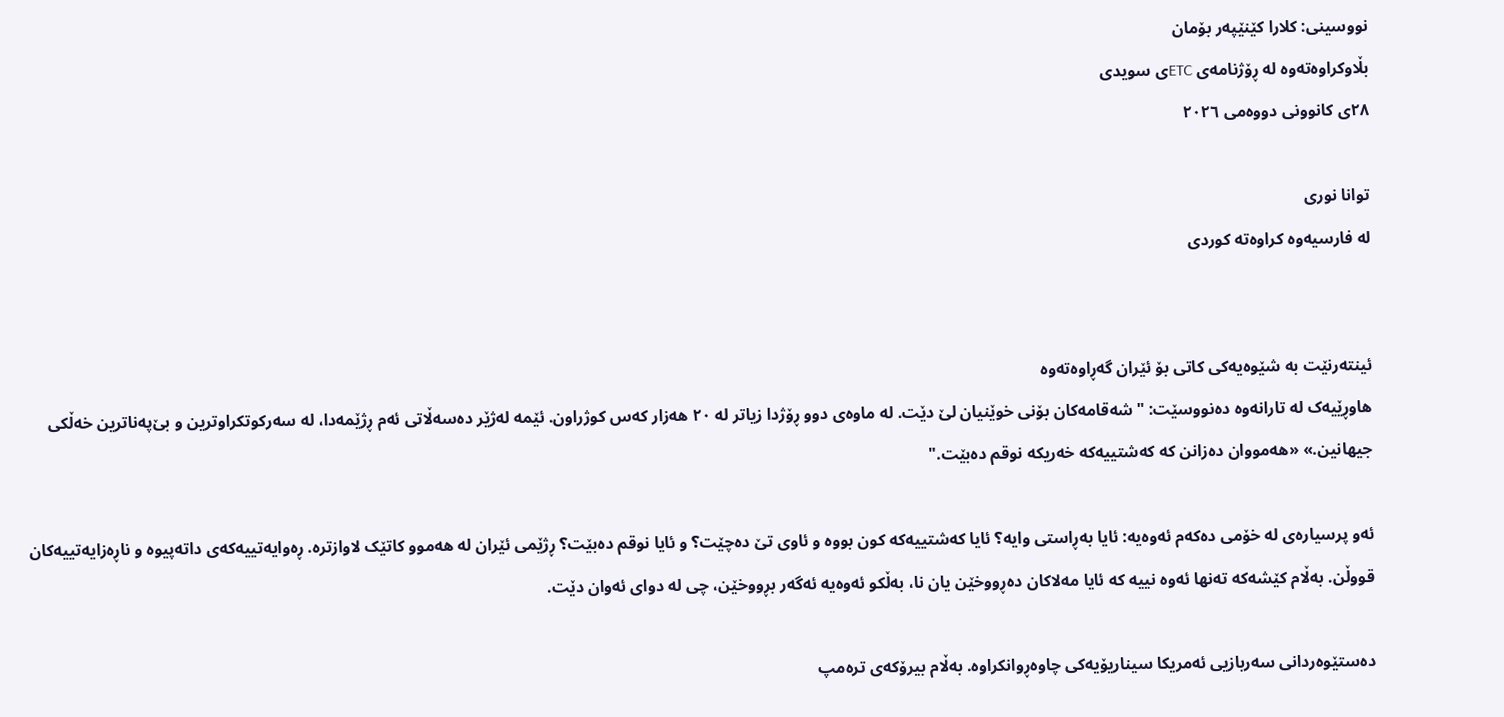نووسینی: کلارا کێنێپەر بۆمان
بڵاوکراوەتەوە لە ڕۆژنامەی ETCی سویدی
٢٨ی کانوونی دووەمی ٢٠٢٦

توانا نورى
لە فارسیەوە کراوەتە کوردی


ئینتەرنێت بە شێوەیەکی کاتی بۆ ئێران گەڕاوەتەوە
هاوڕێیەک لە تارانەوە دەنووسێت: "شەقامەکان بۆنی خوێنیان لێ دێت. لە ماوەی دوو ڕۆژدا زیاتر لە ٢٠ هەزار کەس کوژراون. ئێمە لەژێر دەسەڵاتی ئەم ڕژێمەدا، لە سەرکوتکراوترین و بێ‌پەناترین خەڵکی جیهانین.» «هەمووان دەزانن کە کەشتییەکە خەریکە نوقم دەبێت."

ئەو پرسیارەی لە خۆمی دەکەم ئەوەیە: ئایا بەڕاستی وایە؟ ئایا کەشتییەکە کون بووە و ئاوی تێ دەچێت؟ و ئایا نوقم دەبێت؟ ڕژێمی ئێران لە هەموو کاتێک لاوازترە. ڕەوایەتییەکەی داتەپیوە و ناڕەزایەتییەکان قووڵن. بەڵام کێشەکە تەنها ئەوە نییە کە ئایا مەلاکان دەڕووخێن یان نا، بەڵکو ئەوەیە ئەگەر بڕووخێن، چی لە دوای ئەوان دێت.

دەستێوەردانی سەربازیی ئەمریکا سیناریۆیەکی چاوەڕوانکراوە. بەڵام بیرۆکەی ترەمپ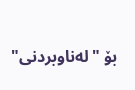بۆ "لەناوبردنی"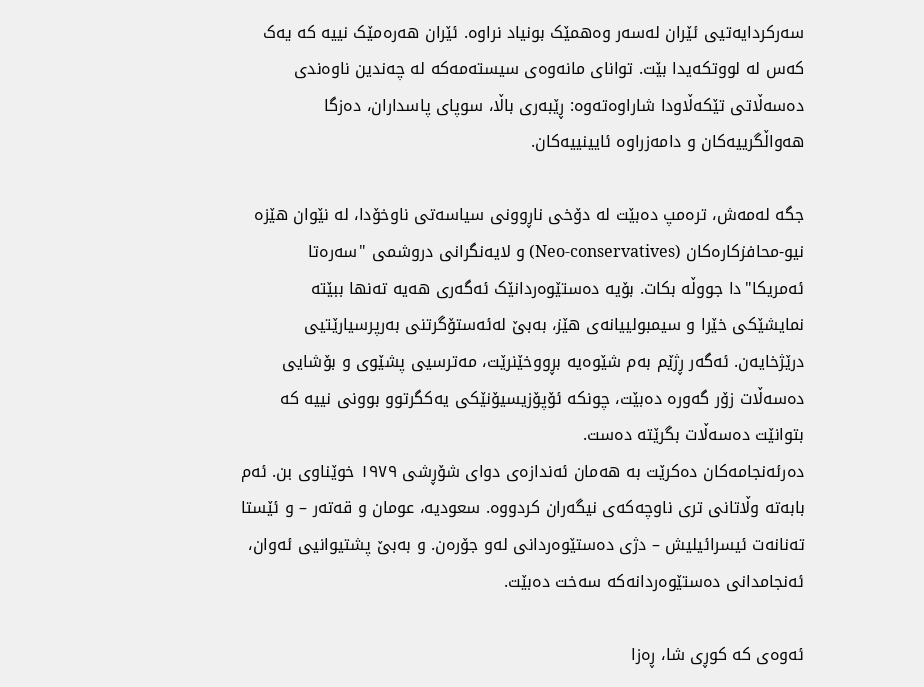سەرکردایەتیی ئێران لەسەر وەهمێک بونیاد نراوە. ئێران هەرەمێک نییە کە یەک کەس لە لووتکەیدا بێت. توانای مانەوەی سیستەمەکە لە چەندین ناوەندی دەسەڵاتی تێکەڵاودا شاراوەتەوە: ڕێبەری باڵا، سوپای پاسداران، دەزگا هەواڵگرییەکان و دامەزراوە ئایینییەکان.

جگە لەمەش، ترەمپ دەبێت لە دۆخی ناڕوونی سیاسەتی ناوخۆدا، لە نێوان هێزە نیو-محافزکارەکان (Neo-conservatives) و لایەنگرانی دروشمی "سەرەتا ئەمریکا"دا جووڵە بکات. بۆیە دەستێوەردانێک ئەگەری هەیە تەنها ببێتە نمایشێکی خێرا و سیمبولییانەی هێز، بەبێ لەئەستۆگرتنی بەرپرسیارێتیی درێژخایەن. ئەگەر ڕژێم بەم شێوەیە بڕووخێنرێت، مەترسیی پشێوی و بۆشایی دەسەڵات زۆر گەورە دەبێت، چونکە ئۆپۆزیسیۆنێکی یەکگرتوو بوونی نییە کە بتوانێت دەسەڵات بگرێتە دەست.
دەرئەنجامەکان دەکرێت بە هەمان ئەندازەی دوای شۆڕشی ١٩٧٩ خوێناوی بن. ئەم بابەتە وڵاتانی تری ناوچەکەی نیگەران کردووە. سعودیە، عومان و قەتەر – و ئێستا تەنانەت ئیسرائیلیش – دژی دەستێوەردانی لەو جۆرەن. و بەبێ پشتیوانیی ئەوان، ئەنجامدانی دەستێوەردانەکە سەخت دەبێت.

ئەوەی کە کوڕی شا، ڕەزا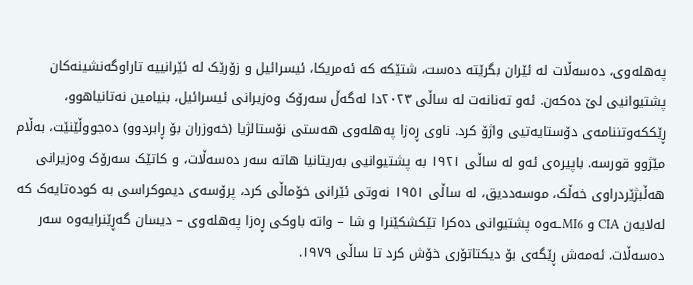پەهلەوی، دەسەڵات لە ئێران بگرێتە دەست، شتێکە کە ئەمریکا، ئیسرائیل و زۆرێک لە ئێرانییە تاراوگەنشینەکان پشتیوانیی لێ دەکەن. ئەو تەنانەت لە ساڵی ٢٠٢٣دا لەگەڵ سەرۆک وەزیرانی ئیسرائیل، بنیامین نەتانیاهوو، ڕێککەوتننامەی دۆستایەتیی واژۆ کرد. ناوی ڕەزا پەهلەوی هەستی نۆستالژیا (خەوزران بۆ ڕابردوو) دەجووڵێنێت، بەڵام مێژوو قورسە. باپیرەی ئەو لە ساڵی ١٩٢١ بە پشتیوانیی بەریتانیا هاتە سەر دەسەڵات، و کاتێک سەرۆک وەزیرانی هەڵبژێردراوی خەڵک، موسەددیق، لە ساڵی ١٩٥١ نەوتی ئێرانی خۆماڵی کرد، پرۆسەی دیموکراسی بە کودەتایەک کە لەلایەن CIA و MI6ـەوە پشتیوانی دەکرا تێکشکێنرا و شا – واتە باوکی ڕەزا پەهلەوی – دیسان گەڕێنرایەوە سەر دەسەڵات. ئەمەش ڕێگەی بۆ دیکتاتۆری خۆش کرد تا ساڵی ١٩٧٩.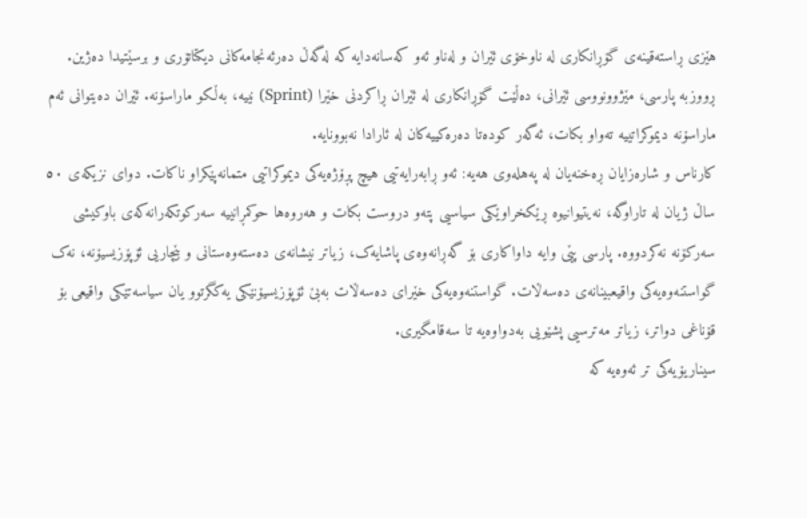هێزی ڕاستەقینەی گۆڕانکاری لە ناوخۆی ئێران و لەناو ئەو کەسانەدایە کە لەگەڵ دەرئەنجامەکانی دیکتاتۆری و برسێتیدا دەژین.
ڕووزبە پارسی، مێژوونووسی ئێرانی، دەڵێت گۆڕانکاری لە ئێران ڕاکردنی خێرا (Sprint) نییە، بەڵکو ماراسۆنە. ئێران دەیتوانی ئەم ماراسۆنە دیموکراتییە تەواو بکات، ئەگەر کودەتا دەرەکییەکان لە ئارادا نەبوونایە.
کارناس و شارەزایان ڕەخنەیان لە پەهلەوی هەیە: ئەو ڕابەرایەتیی هیچ پڕۆژەیەکی دیموکراتیی متمانەپێکراو ناکات. دوای نزیکەی ٥٠ ساڵ ژیان لە تاراوگە، نەیتیوانیوە ڕێکخراوێکی سیاسیی پتەو دروست بکات و هەروەها حوکمڕانییە سەرکوتکەرانەکەی باوکیشی سەرکۆنە نەکردووە. پارسی پێی وایە داواکاری بۆ گەڕانەوەی پاشایەک، زیاتر نیشانەی دەستەوەستانی و بێچاریی ئۆپۆزیسیۆنە، نەک گواستنەوەیەکی واقیعبینانەی دەسەڵات. گواستنەوەیەکی خێرای دەسەڵات بەبێ ئۆپۆزیسیۆنێکی یەکگرتوو یان سیاسەتێکی واقیعی بۆ قۆناغی دواتر، زیاتر مەترسیی پشێویی بەدواوەیە تا سەقامگیری.
سیناریۆیەکی تر ئەوەیە کە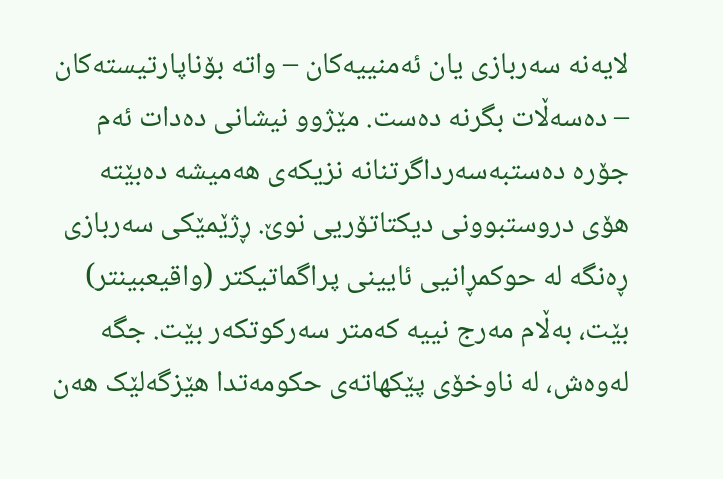لایەنە سەربازی یان ئەمنییەکان – واتە بۆناپارتیستەکان – دەسەڵات بگرنە دەست. مێژوو نیشانی دەدات ئەم جۆرە دەستبەسەرداگرتنانە نزیکەی هەمیشە دەبێتە هۆی دروستبوونی دیکتاتۆریی نوێ. ڕژێمێکی سەربازی ڕەنگە لە حوکمڕانیی ئایینی پراگماتیکتر (واقیعبینتر) بێت، بەڵام مەرج نییە کەمتر سەرکوتکەر بێت. جگە لەوەش، لە ناوخۆی پێکهاتەی حکومەتدا هێزگەلێک هەن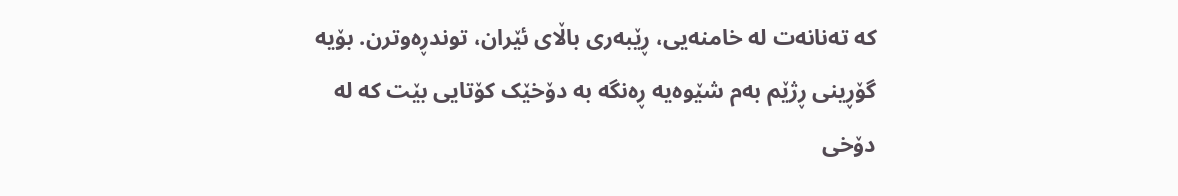کە تەنانەت لە خامنەیی، ڕێبەری باڵای ئێران، توندڕەوترن. بۆیە گۆڕینی ڕژێم بەم شێوەیە ڕەنگە بە دۆخێک کۆتایی بێت کە لە دۆخی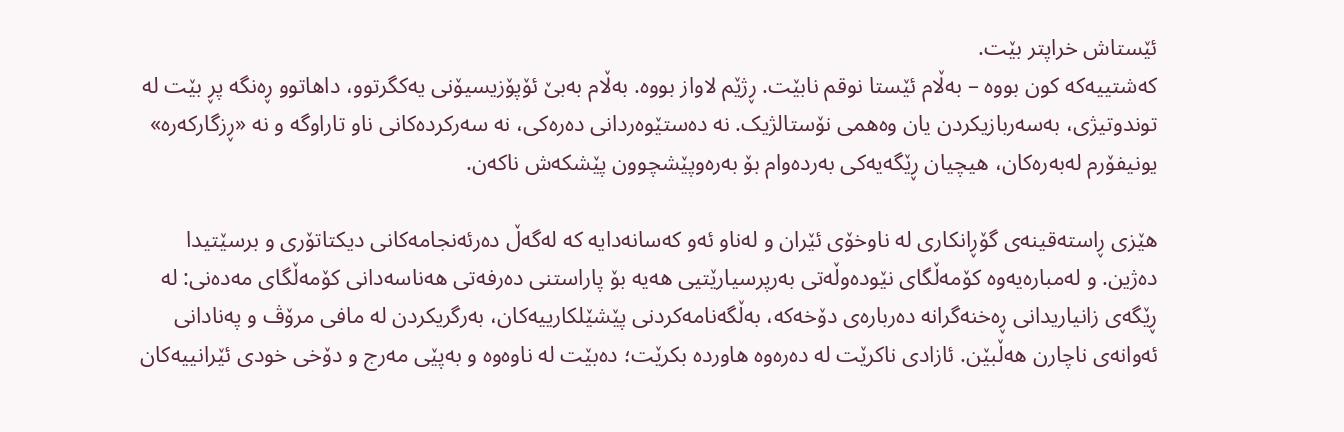ئێستاش خراپتر بێت.
کەشتییەکە کون بووە – بەڵام ئێستا نوقم نابێت. ڕژێم لاواز بووە. بەڵام بەبێ ئۆپۆزیسیۆنی یەکگرتوو، داهاتوو ڕەنگە پڕ بێت لە توندوتیژی، بەسەربازیکردن یان وەهمی نۆستالژیک. نە دەستێوەردانی دەرەکی، نە سەرکردەکانی ناو تاراوگە و نە «ڕزگارکەرە» یونیفۆرم لەبەرەکان، هیچیان ڕێگەیەکی بەردەوام بۆ بەرەوپێشچوون پێشکەش ناکەن.

هێزی ڕاستەقینەی گۆڕانکاری لە ناوخۆی ئێران و لەناو ئەو کەسانەدایە کە لەگەڵ دەرئەنجامەکانی دیکتاتۆری و برسێتیدا دەژین. و لەمبارەیەوە کۆمەڵگای نێودەوڵەتی بەرپرسیارێتیی هەیە بۆ پاراستنی دەرفەتی هەناسەدانی کۆمەڵگای مەدەنی: لە ڕێگەی زانیاریدانی ڕەخنەگرانە دەربارەی دۆخەکە، بەڵگەنامەکردنی پێشێلکارییەکان، بەرگریکردن لە مافی مرۆڤ و پەنادانی ئەوانەی ناچارن هەڵبێن. ئازادی ناکرێت لە دەرەوە هاوردە بکرێت؛ دەبێت لە ناوەوە و بەپێی مەرج و دۆخی خودی ئێرانییەکان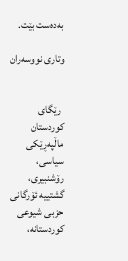بەدەست بێت.

وتاری نووسەران


 رێگای كوردستان ماڵپەڕێكی سیاسی، رۆشنبیری، گشتییە ئۆرگانی حزبی شیوعی كوردستانە،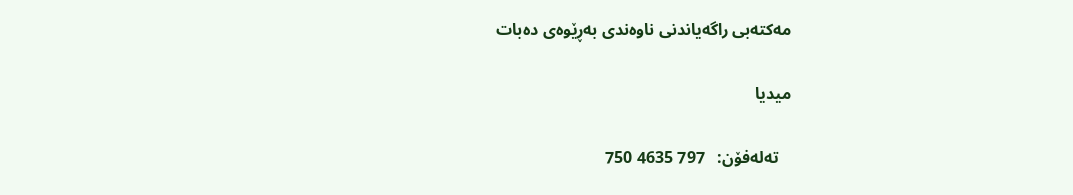مەكتەبی راگەیاندنی ناوەندی بەڕێوەی دەبات

میدیا

   تەلەفۆن:   797 4635 750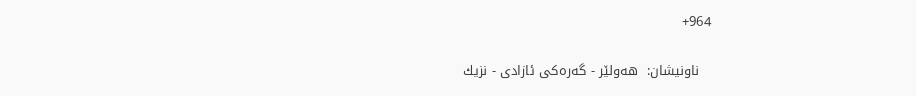964+

   ناونیشان:  هەولێر - گەرەکی ئازادی - نزیك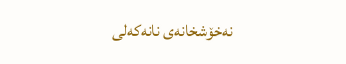نەخۆشخانەی نانەکەلی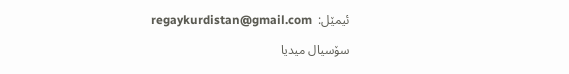ئیمێل:  regaykurdistan@gmail.com

سۆسیال میدیا